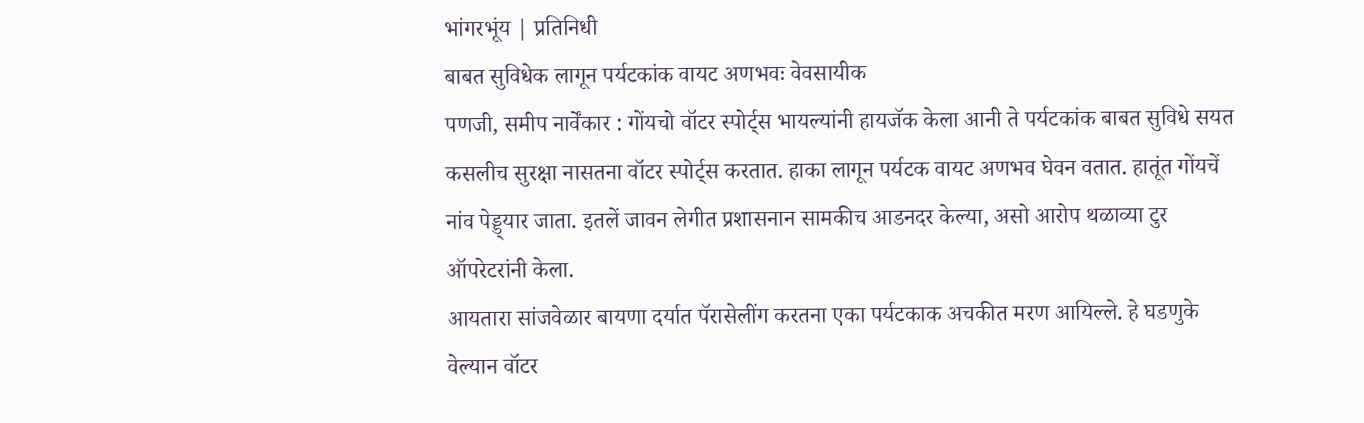भांगरभूंय | प्रतिनिधी
बाबत सुविधेक लागून पर्यटकांक वायट अणभवः वेवसायीक
पणजी, समीप नार्वेंकार : गोंयचो वॉटर स्पोर्ट्स भायल्यांनी हायजॅक केला आनी ते पर्यटकांक बाबत सुविधे सयत कसलीच सुरक्षा नासतना वॉटर स्पोर्ट्स करतात. हाका लागून पर्यटक वायट अणभव घेवन वतात. हातूंत गोंयचें नांव पेड्ड्यार जाता. इतलें जावन लेगीत प्रशासनान सामकीच आडनदर केल्या, असो आरोप थळाव्या टुर ऑपरेटरांनी केला.
आयतारा सांजवेळार बायणा दर्यात पॅरासेलींग करतना एका पर्यटकाक अचकीत मरण आयिल्ले. हे घडणुके वेल्यान वॉटर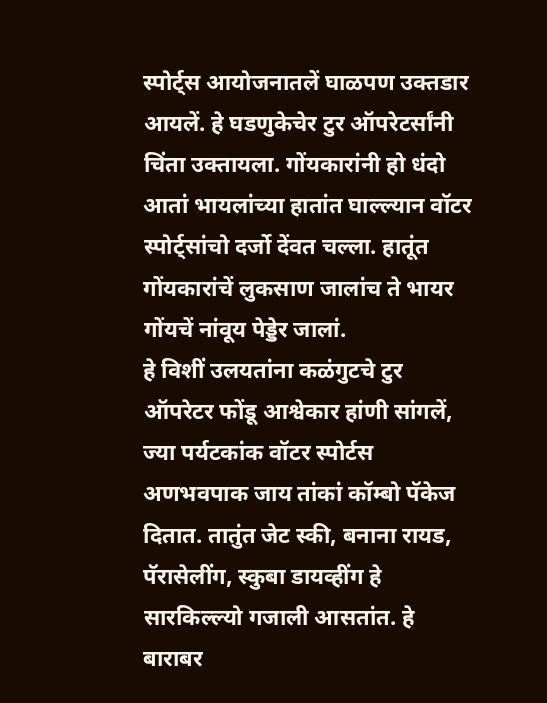स्पोर्ट्स आयोजनातलें घाळपण उक्तडार आयलें. हे घडणुकेचेर टुर ऑपरेटर्सांनी चिंता उक्तायला. गोंयकारांनी हो धंदो आतां भायलांच्या हातांत घाल्ल्यान वॉटर स्पोर्ट्सांचो दर्जो देंवत चल्ला. हातूंत गोंयकारांचें लुकसाण जालांच ते भायर गोंयचें नांवूय पेड्डेर जालां.
हे विशीं उलयतांना कळंगुटचे टुर ऑपरेटर फोंडू आश्वेकार हांणी सांगलें, ज्या पर्यटकांक वॉटर स्पोर्टस अणभवपाक जाय तांकां कॉम्बो पॅकेज दितात. तातुंत जेट स्की, बनाना रायड, पॅरासेलींग, स्कुबा डायव्हींग हे सारकिल्ल्यो गजाली आसतांत. हे बाराबर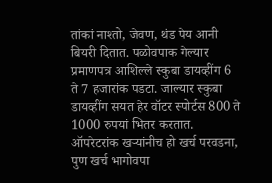तांकां नाश्तो, जेवण, थंड पेय आनी बियरी दितात. पळोवपाक गेल्यार प्रमाणपत्र आशिल्ले स्कुबा डायव्हींग 6 ते 7 हजारांक पडटा. जाल्यार स्कुबा डायव्हींग सयत हेर वॉटर स्पोर्टस 800 ते 1000 रुपयां भितर करतात. ऑपरेटरांक खऱ्यांनीच हो खर्च परवडना, पुण खर्च भागोवपा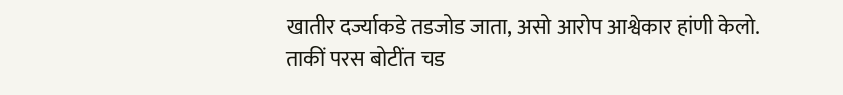खातीर दर्ज्याकडे तडजोड जाता, असो आरोप आश्वेकार हांणी केलो.
ताकीं परस बोटींत चड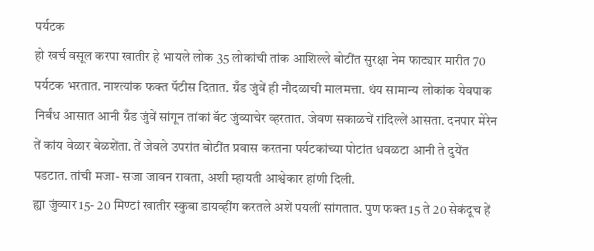पर्यटक
हो खर्च वसूल करपा खातीर हे भायले लोक 35 लोकांची तांक आशिल्ले बोटींत सुरक्षा नेम फाट्यार मारीत 70 पर्यटक भरतात. नाश्त्यांक फक्त पॅटीस दितात. ग्रँड जुंवें ही नौदळाची मालमत्ता. थंय सामान्य लोकांक येवपाक निर्बंध आसात आनी ग्रँड जुंवें सांगून तांकां बॅट जुंव्याचेर व्हरतात. जेवण सकाळचें रांदिल्लें आसता. दनपार मेरेन तें कांय वेळार बेळशेंता. तें जेवले उपरांत बोटींत प्रवास करतना पर्यटकांच्या पोटांत धवळटा आनी ते दुयेंत पडटात. तांची मजा- सजा जावन रावता, अशी म्हायती आश्वेकार हांणी दिली.
ह्या जुंव्यार 15- 20 मिण्टां खातीर स्कुबा डायव्हींग करतले अशें पयलीं सांगतात. पुण फक्त 15 ते 20 सेकंदूच हें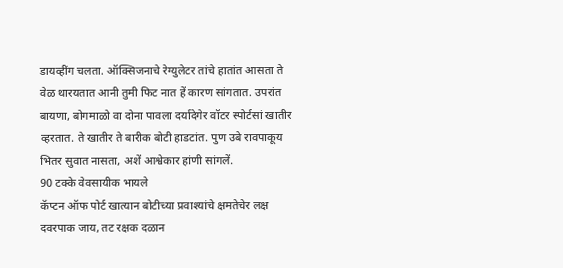डायव्हींग चलता. ऑक्सिजनाचे रेग्युलेटर तांचे हातांत आसता ते वेळ थारयतात आनी तुमी फिट नात हें कारण सांगतात. उपरांत बायणा, बोगमाळो वा दोना पावला दर्यादेगेर वॉटर स्पोर्टसां खातीर व्हरतात. ते खातीर ते बारीक बोटी हाडटांत. पुण उबे रावपाकूय भितर सुवात नासता, अशें आश्वेकार हांणी सांगलें.
90 टक्के वेवसायीक भायले
कॅप्टन ऑफ पोर्ट खात्यान बोटीच्या प्रवाश्यांचे क्षमतेचेर लक्ष दवरपाक जाय, तट रक्षक दळान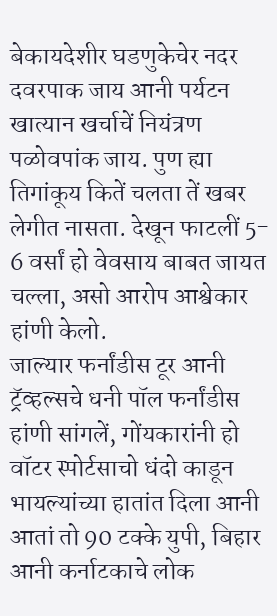बेकायदेशीर घडणुकेचेर नदर दवरपाक जाय आनी पर्यटन खात्यान खर्चाचें नियंत्रण पळोवपांक जाय. पुण ह्या तिगांकूय कितें चलता तें खबर लेगीत नासता. देखून फाटलीं 5- 6 वर्सां हो वेवसाय बाबत जायत चल्ला, असो आरोप आश्वेकार हांणी केलो.
जाल्यार फर्नांडीस टूर आनी ट्रॅव्हल्सचे धनी पॉल फर्नांडीस हांणी सांगलें, गोंयकारांनी हो वॉटर स्पोर्टसाचो धंदो काडून भायल्यांच्या हातांत दिला आनी आतां तो 90 टक्के युपी, बिहार आनी कर्नाटकाचे लोक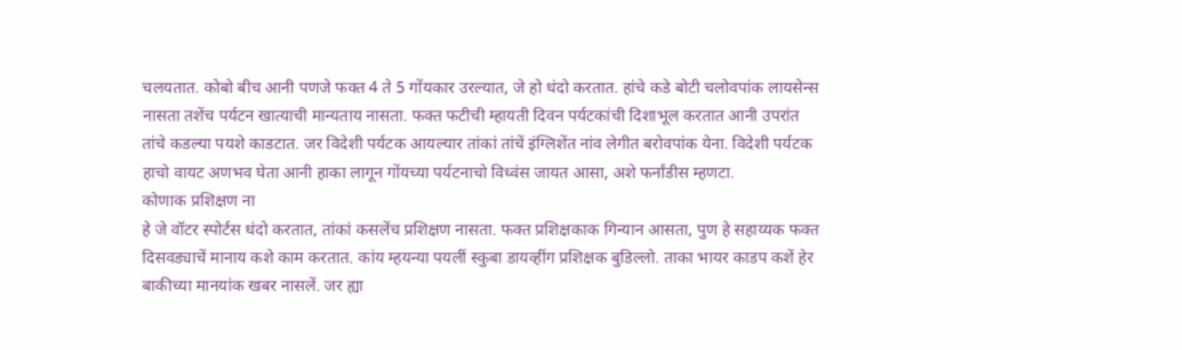चलयतात. कोबो बीच आनी पणजे फक्त 4 ते 5 गोंयकार उरल्यात, जे हो धंदो करतात. हांचे कडे बोटी चलोवपांक लायसेन्स नासता तशेंच पर्यटन खात्याची मान्यताय नासता. फक्त फटीची म्हायती दिवन पर्यटकांची दिशाभूल करतात आनी उपरांत तांचे कडल्या पयशे काडटात. जर विदेशी पर्यटक आयल्यार तांकां तांचें इंग्लिशेंत नांव लेगीत बरोवपांक येना. विदेशी पर्यटक हाचो वायट अणभव घेता आनी हाका लागून गोंयच्या पर्यटनाचो विध्वंस जायत आसा, अशे फर्नांडीस म्हणटा.
कोणाक प्रशिक्षण ना
हे जे वॉटर स्पोर्टस धंदो करतात, तांकां कसलेंच प्रशिक्षण नासता. फक्त प्रशिक्षकाक गिन्यान आसता, पुण हे सहाय्यक फक्त दिसवड्याचें मानाय कशे काम करतात. कांय म्हयन्या पयलीं स्कुबा डायव्हींग प्रशिक्षक बुडिल्लो. ताका भायर काडप कशें हेर बाकीच्या मानयांक खबर नासलें. जर ह्या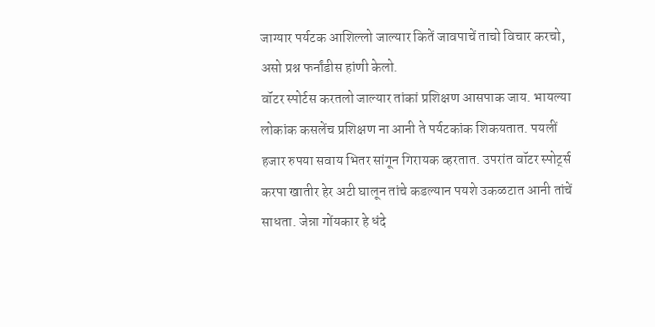जाग्यार पर्यटक आशिल्लो जाल्यार कितें जावपाचें ताचो विचार करचो, असो प्रश्न फर्नांडीस हांणी केलो.
वॉटर स्पोर्टस करतलो जाल्यार तांकां प्रशिक्षण आसपाक जाय. भायल्या लोकांक कसलेंच प्रशिक्षण ना आनी ते पर्यटकांक शिकयतात. पयलीं हजार रुपया सवाय भितर सांगून गिरायक व्हरतात. उपरांत वॉटर स्पोर्ट्स करपा खातीर हेर अटी घालून तांचे कडल्यान पयशे उकळटात आनी तांचें साधता. जेन्ना गोंयकार हे धंदे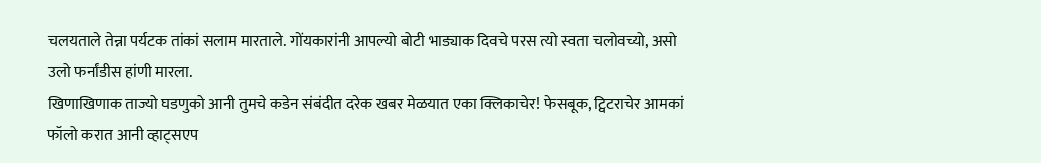चलयताले तेन्ना पर्यटक तांकां सलाम मारताले. गोंयकारांनी आपल्यो बोटी भाड्याक दिवचे परस त्यो स्वता चलोवच्यो, असो उलो फर्नांडीस हांणी मारला.
खिणाखिणाक ताज्यो घडणुको आनी तुमचे कडेन संबंदीत दरेक खबर मेळयात एका क्लिकाचेर! फेसबूक, ट्विटराचेर आमकां फॉलो करात आनी व्हाट्सएप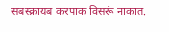सबस्क्रायब करपाक विसरूं नाकात.